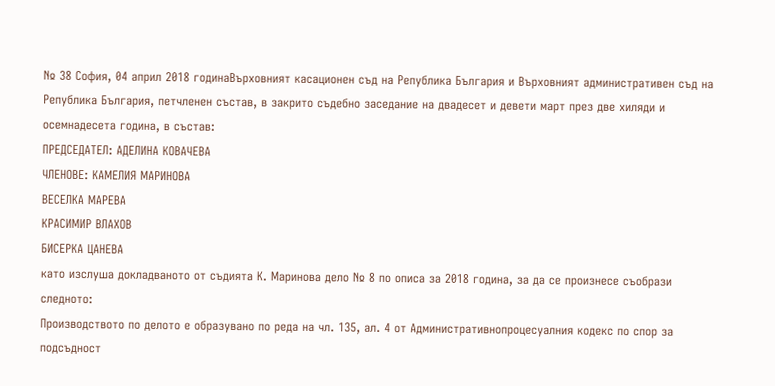№ 38 София, 04 април 2018 годинаВърховният касационен съд на Република България и Върховният административен съд на Република България, петчленен състав, в закрито съдебно заседание на двадесет и девети март през две хиляди и осемнадесета година, в състав:
ПРЕДСЕДАТЕЛ: АДЕЛИНА КОВАЧЕВА
ЧЛЕНОВЕ: КАМЕЛИЯ МАРИНОВА
ВЕСЕЛКА МАРЕВА
КРАСИМИР ВЛАХОВ
БИСЕРКА ЦАНЕВА
като изслуша докладваното от съдията К. Маринова дело № 8 по описа за 2018 година, за да се произнесе съобрази следното:
Производството по делото е образувано по реда на чл. 135, ал. 4 от Административнопроцесуалния кодекс по спор за подсъдност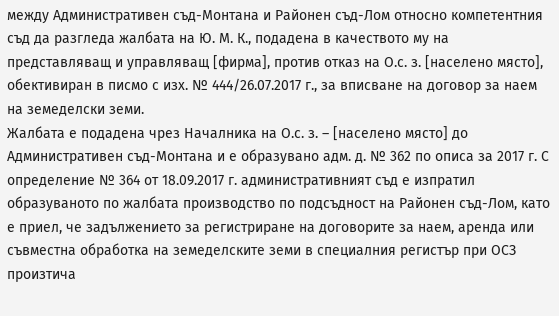между Административен съд-Монтана и Районен съд-Лом относно компетентния съд да разгледа жалбата на Ю. М. К., подадена в качеството му на представляващ и управляващ [фирма], против отказ на О.с. з. [населено място], обективиран в писмо с изх. № 444/26.07.2017 г., за вписване на договор за наем на земеделски земи.
Жалбата е подадена чрез Началника на О.с. з. – [населено място] до Административен съд-Монтана и е образувано адм. д. № 362 по описа за 2017 г. С определение № 364 от 18.09.2017 г. административният съд е изпратил образуваното по жалбата производство по подсъдност на Районен съд-Лом, като е приел, че задължението за регистриране на договорите за наем, аренда или съвместна обработка на земеделските земи в специалния регистър при ОСЗ произтича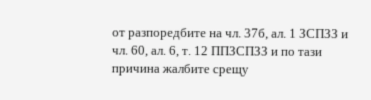от разпоредбите на чл. 37б, ал. 1 ЗСПЗЗ и чл. 60, ал. 6, т. 12 ППЗСПЗЗ и по тази причина жалбите срещу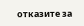отказите за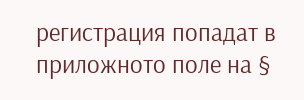регистрация попадат в приложното поле на §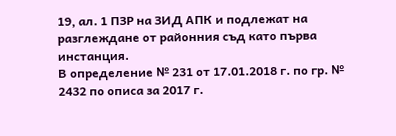19, ал. 1 ПЗР на ЗИД АПК и подлежат на разглеждане от районния съд като първа инстанция.
В определение № 231 от 17.01.2018 г. по гр. № 2432 по описа за 2017 г.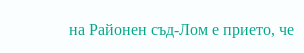на Районен съд-Лом е прието, че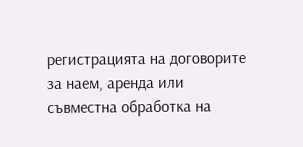регистрацията на договорите за наем, аренда или съвместна обработка на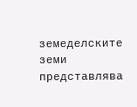земеделските земи представлява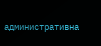административна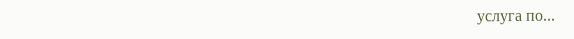услуга по...